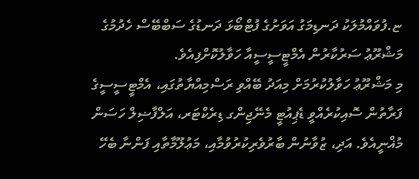ޏ.ފުވައްމުލަކު ދަނޑިމަގު އަވަށުގެ ފުޓްބޯޅަ ދަނޑުގެ ސަބްބޭސް ހެދުމުގެ މަޝްރޫޢު ސަރުކާރުން އެމްޓީސީސީއާ ހަވާލުކޮށްފިއެވެ.
މި މަޝްރޫޢު ހަވާލުކުރުމަށް މިއަދު ބޭއްވި ރަސްމިއްޔާތުގައި، އެމްޓީސީސީގެ ފަރާތުން ސޮއިކުރެއްވީ ޑެޕިއުޓީ މެނޭޖިންގ ޑިރެކްޓަރ، އަލްފާޟިލް ހަސަން މުޣްނީއެވެ. އަދި، ޒުވާނުން ބާރުވެރިކުރުވުމާއި، މަޢުލޫމާތާއި ފަންނާ ބެހޭ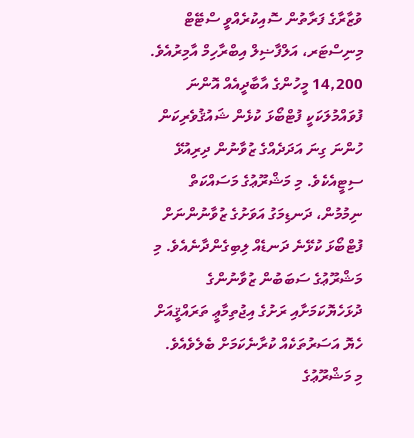ވުޒާރާގެ ފަރާތުން ސޮއިކުރެއްވީ ސްޓޭޓް މިނިސްޓަރ، އަލްފާޟިލް އިބްރާހިމް އާމިރުއެވެ.
14,200 މީހުންގެ އާބާދީއެއް އޮންނަ ފުވައްމުލަކަކީ ފުޓްބޯޅަ ކުޅެން ޝައުޤުވެރިކަން ހުންނަ ގިނަ އަދަދެއްގެ ޒުވާނުން ދިރިއުޅޭ ސިޓީއެކެވެ. މި މަޝްރޫޢުގެ މަސައްކަތް ނިމުމުން، ދަނޑިމަގު އަވަށުގެ ޒުވާނުންނަށް ފުޓްބޯޅަ ކުޅޭނެ ދަނޑެއް ލިބިގެންދާނެއެވެ. މި މަޝްރޫޢުގެ ސަބަބުން ޒުވާނުންގެ ދުޅަހެޔޮކަމަށާއި ރަށުގެ އިޖުތިމާޢީ ތަރައްޤީއަށް ހެޔޮ އަސަރުތަކެއް ކުރާނެކަމަށް ބެލެވެއެވެ.
މި މަޝްރޫޢުގެ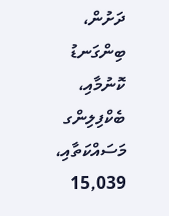ދަށުން، ބިންގަނޑު ކޮނުމާއި، ބެކްފިލިންގ މަސައްކަތާއި، 15,039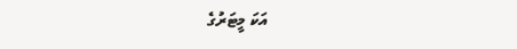އަކަ މީޓަރުގެ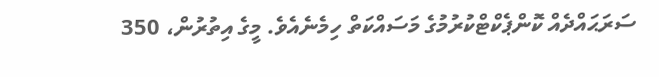ސަރަޙައްދެއް ކޮންޕެކްޓްކުރުމުގެ މަސައްކަތް ހިމެނެއެވެ. މީގެ އިތުރުން، 350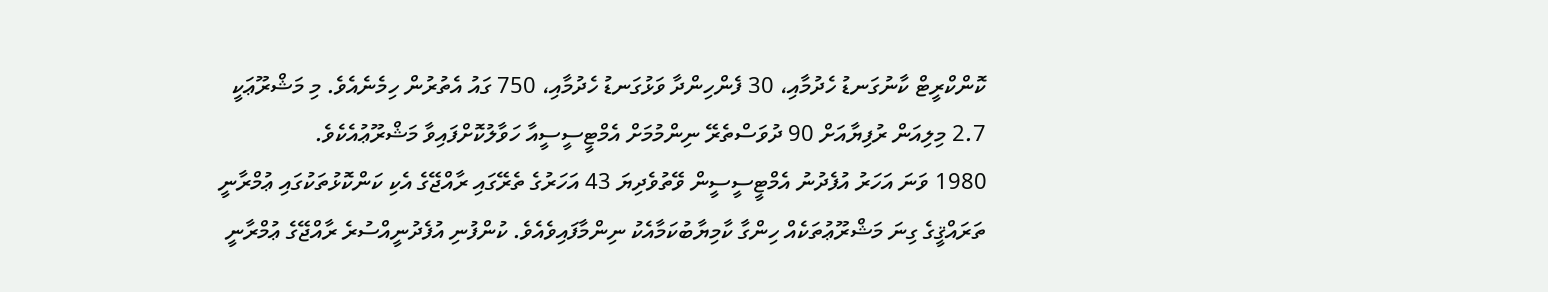ކޮންކްރީޓް ކާނުގަނޑު ހެދުމާއި، 30 ފެންހިންދާ ވަޅުގަނޑު ހެދުމާއި، 750 ގައު އެތުރުން ހިމެނެއެވެ. މި މަޝްރޫޢަކީ 2.7 މިލިއަން ރުފިޔާއަށް 90 ދުވަސްތެރޭ ނިންމުމަށް އެމްޓީސީސީއާ ހަވާލުކޮށްފައިވާ މަޝްރޫޢުއެކެވެ.
1980 ވަނަ އަހަރު އުފެދުނު އެމްޓީސީސީން ވޭތުވެދިޔަ 43 އަހަރުގެ ތެރޭގައި ރާއްޖޭގެ އެކި ކަންކޮޅުތަކުގައި ޢުމްރާނީ ތަރައްޤީގެ ގިނަ މަޝްރޫޢުތަކެއް ހިންގާ ކާމިޔާބުކަމާއެކު ނިންމާފައިވެއެވެ. ކުންފުނި އުފެދުނީއްސުރެ ރާއްޖޭގެ ޢުމްރާނީ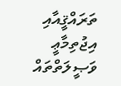ތަރައްޤީއާއި އިޖުތިމާޢީ ވަޞީލަތްތައް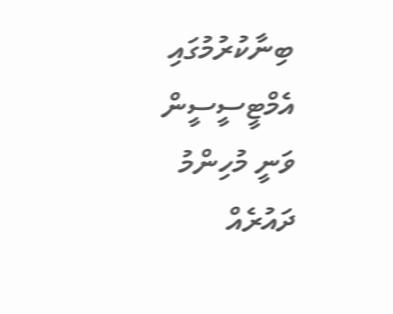ބިނާކުރުމުގައި އެމްޓީސީސީން ވަނީ މުހިންމު ދައުރެއް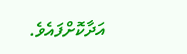އަދާކޮށްފައެވެ.